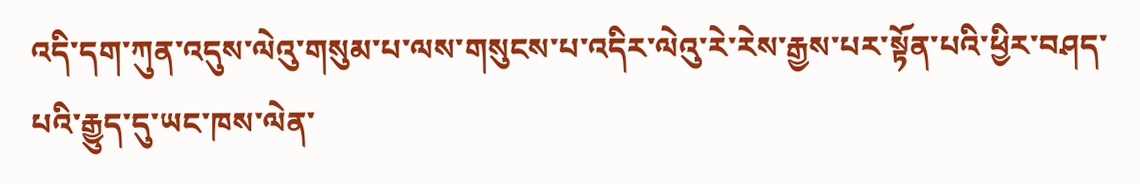འདི་དག་ཀུན་འདུས་ལེའུ་གསུམ་པ་ལས་གསུངས་པ་འདིར་ལེའུ་རེ་རེས་རྒྱས་པར་སྟོན་པའི་ཕྱིར་བཤད་པའི་རྒྱུད་དུ་ཡང་ཁས་ལེན་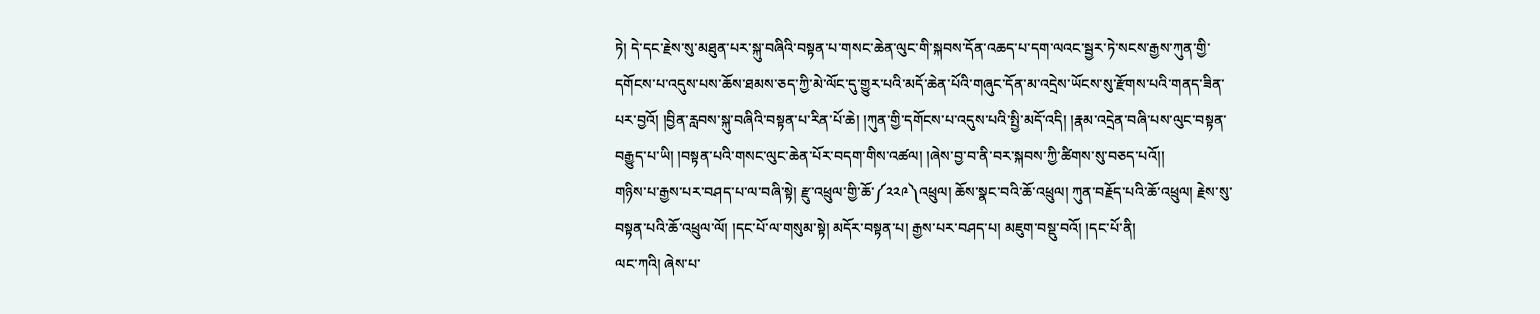ཏེ། དེ་དང་རྗེས་སུ་མཐུན་པར་སྐུ་བཞིའི་བསྟན་པ་གསང་ཆེན་ལུང་གི་སྐབས་དོན་འཆད་པ་དག་ལའང་སྦྱར་ཏེ་སངས་རྒྱས་ཀུན་གྱི་དགོངས་པ་འདུས་པས་ཆོས་ཐམས་ཅད་ཀྱི་མེ་ལོང་དུ་གྱུར་པའི་མདོ་ཆེན་པོའི་གཞུང་དོན་མ་འདྲེས་ཡོངས་སུ་རྫོགས་པའི་གནད་ཟིན་པར་བྱའོ། །བྱིན་རླབས་སྐུ་བཞིའི་བསྟན་པ་རིན་པོ་ཆེ། །ཀུན་གྱི་དགོངས་པ་འདུས་པའི་སྤྱི་མདོ་འདི། །རྣམ་འདྲེན་བཞི་པས་ལུང་བསྟན་བརྒྱུད་པ་ཡི། །བསྟན་པའི་གསང་ལུང་ཆེན་པོར་བདག་གིས་འཚལ། །ཞེས་བྱ་བ་ནི་བར་སྐབས་ཀྱི་ཚིགས་སུ་བཅད་པའོ།།
གཉིས་པ་རྒྱས་པར་བཤད་པ་ལ་བཞི་སྟེ། རྫུ་འཕྲུལ་གྱི་ཆོ་༼༢༢༩༽འཕྲུལ། ཆོས་སྣང་བའི་ཆོ་འཕྲུལ། ཀུན་བརྗོད་པའི་ཆོ་འཕྲུལ། རྗེས་སུ་བསྟན་པའི་ཆོ་འཕྲུལ་ལོ། །དང་པོ་ལ་གསུམ་སྟེ། མདོར་བསྟན་པ། རྒྱས་པར་བཤད་པ། མཇུག་བསྡུ་བའོ། །དང་པོ་ནི།
ལང་ཀའི། ཞེས་པ་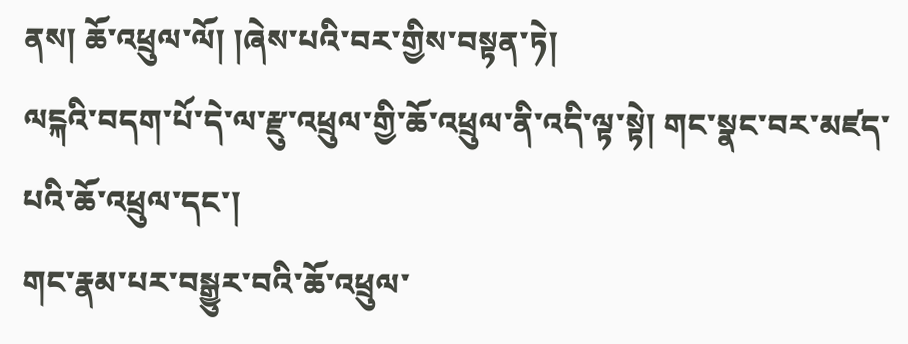ནས། ཆོ་འཕྲུལ་ལོ། །ཞེས་པའི་བར་གྱིས་བསྟན་ཏེ།
ལངྐའི་བདག་པོ་དེ་ལ་རྫུ་འཕྲུལ་གྱི་ཆོ་འཕྲུལ་ནི་འདི་ལྟ་སྟེ། གང་སྣང་བར་མཛད་པའི་ཆོ་འཕྲུལ་དང་།
གང་རྣམ་པར་བསྒྱུར་བའི་ཆོ་འཕྲུལ་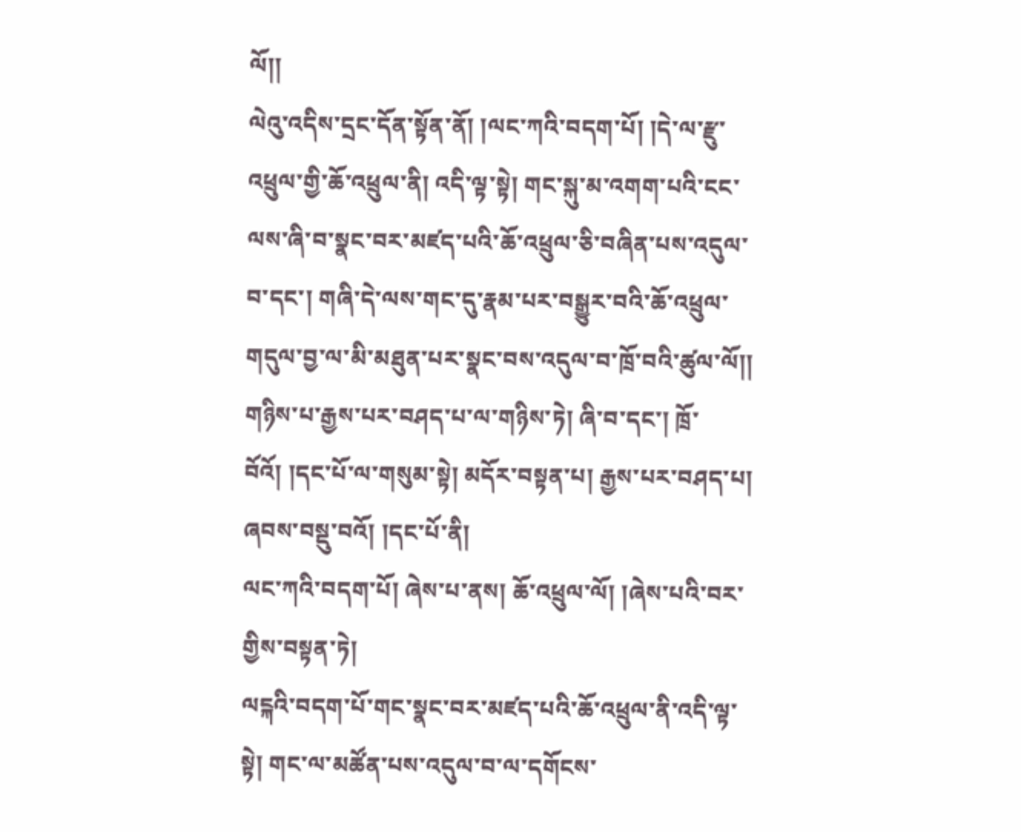ལོ།།
ལེའུ་འདིས་དྲང་དོན་སྟོན་ནོ། །ལང་ཀའི་བདག་པོ། །དེ་ལ་རྫུ་འཕྲུལ་གྱི་ཆོ་འཕྲུལ་ནི། འདི་ལྟ་སྟེ། གང་སྐུ་མ་འགག་པའི་ངང་ལས་ཞི་བ་སྣང་བར་མཛད་པའི་ཆོ་འཕྲུལ་ཅི་བཞིན་པས་འདུལ་བ་དང་། གཞི་དེ་ལས་གང་དུ་རྣམ་པར་བསྒྱུར་བའི་ཆོ་འཕྲུལ་གདུལ་བྱ་ལ་མི་མཐུན་པར་སྣང་བས་འདུལ་བ་ཁྲོ་བའི་ཚུལ་ལོ།།
གཉིས་པ་རྒྱས་པར་བཤད་པ་ལ་གཉིས་ཏེ། ཞི་བ་དང་། ཁྲོ་བོའོ། །དང་པོ་ལ་གསུམ་སྟེ། མདོར་བསྟན་པ། རྒྱས་པར་བཤད་པ། ཞབས་བསྡུ་བའོ། །དང་པོ་ནི།
ལང་ཀའི་བདག་པོ། ཞེས་པ་ནས། ཆོ་འཕྲུལ་ལོ། །ཞེས་པའི་བར་གྱིས་བསྟན་ཏེ།
ལངྐའི་བདག་པོ་གང་སྣང་བར་མཛད་པའི་ཆོ་འཕྲུལ་ནི་འདི་ལྟ་སྟེ། གང་ལ་མཚོན་པས་འདུལ་བ་ལ་དགོངས་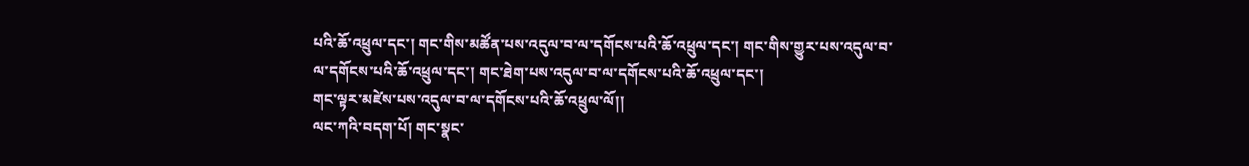པའི་ཆོ་འཕྲུལ་དང་། གང་གིས་མཚོན་པས་འདུལ་བ་ལ་དགོངས་པའི་ཆོ་འཕྲུལ་དང་། གང་གིས་གྱུར་པས་འདུལ་བ་ལ་དགོངས་པའི་ཆོ་འཕྲུལ་དང་། གང་ཐེག་པས་འདུལ་བ་ལ་དགོངས་པའི་ཆོ་འཕྲུལ་དང་།
གང་ལྟར་མཛེས་པས་འདུལ་བ་ལ་དགོངས་པའི་ཆོ་འཕྲུལ་ལོ།།
ལང་ཀའི་བདག་པོ། གང་སྣང་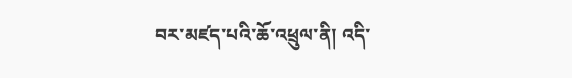བར་མཛད་པའི་ཆོ་འཕྲུལ་ནི། འདི་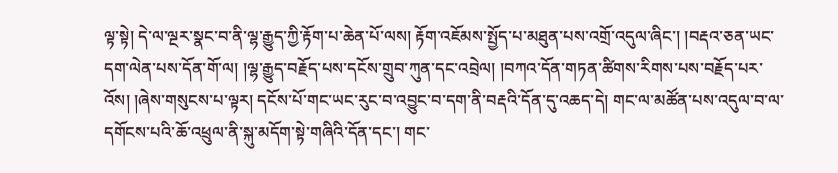ལྟ་སྟེ། དེ་ལ་ལྔར་སྣང་བ་ནི་ལྷ་རྒྱུད་ཀྱི་རྟོག་པ་ཆེན་པོ་ལས། རྟོག་འཇོམས་སྤྱོད་པ་མཐུན་པས་འགྲོ་འདུལ་ཞིང་། །བརྡའ་ཅན་ཡང་དག་ལེན་པས་དོན་གོ་ལ། །ལྷ་རྒྱུད་བརྗོད་པས་དངོས་གྲུབ་ཀུན་དང་འབྲེལ། །བཀའ་དོན་གཏན་ཚིགས་རིགས་པས་བརྗོད་པར་འོས། །ཞེས་གསུངས་པ་ལྟར། དངོས་པོ་གང་ཡང་རུང་བ་འབྱུང་བ་དག་ནི་བརྡའི་དོན་དུ་འཆད་དེ། གང་ལ་མཚོན་པས་འདུལ་བ་ལ་དགོངས་པའི་ཆོ་འཕྲུལ་ནི་སྐུ་མདོག་སྟེ་གཞིའི་དོན་དང་། གང་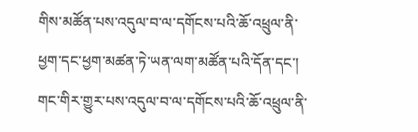གིས་མཚོན་པས་འདུལ་བ་ལ་དགོངས་པའི་ཆོ་འཕྲུལ་ནི་ཕྱག་དང་ཕྱག་མཚན་ཏེ་ཡན་ལག་མཚོན་པའི་དོན་དང་། གང་གིར་གྱུར་པས་འདུལ་བ་ལ་དགོངས་པའི་ཆོ་འཕྲུལ་ནི་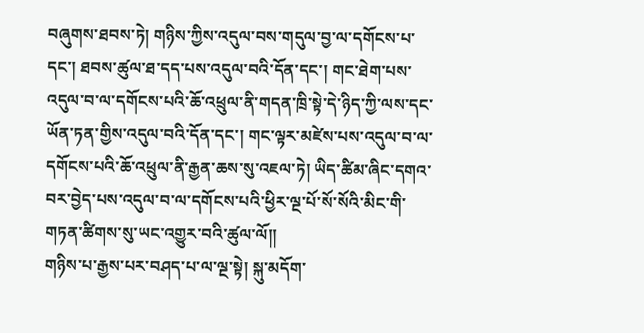བཞུགས་ཐབས་ཏེ། གཉིས་ཀྱིས་འདུལ་བས་གདུལ་བྱ་ལ་དགོངས་པ་དང་། ཐབས་ཚུལ་ཐ་དད་པས་འདུལ་བའི་དོན་དང་། གང་ཐེག་པས་འདུལ་བ་ལ་དགོངས་པའི་ཆོ་འཕྲུལ་ནི་གདན་ཁྲི་སྟེ་དེ་ཉིད་ཀྱི་ལས་དང་ཡོན་ཏན་གྱིས་འདུལ་བའི་དོན་དང་། གང་ལྟར་མཛེས་པས་འདུལ་བ་ལ་དགོངས་པའི་ཆོ་འཕྲུལ་ནི་རྒྱན་ཆས་སུ་འཇལ་ཏེ། ཡིད་ཚིམ་ཞིང་དགའ་བར་བྱེད་པས་འདུལ་བ་ལ་དགོངས་པའི་ཕྱིར་ལྔ་པོ་སོ་སོའི་མིང་གི་གཏན་ཚིགས་སུ་ཡང་འགྱུར་བའི་ཚུལ་ལོ།།
གཉིས་པ་རྒྱས་པར་བཤད་པ་ལ་ལྔ་སྟེ། སྐུ་མདོག་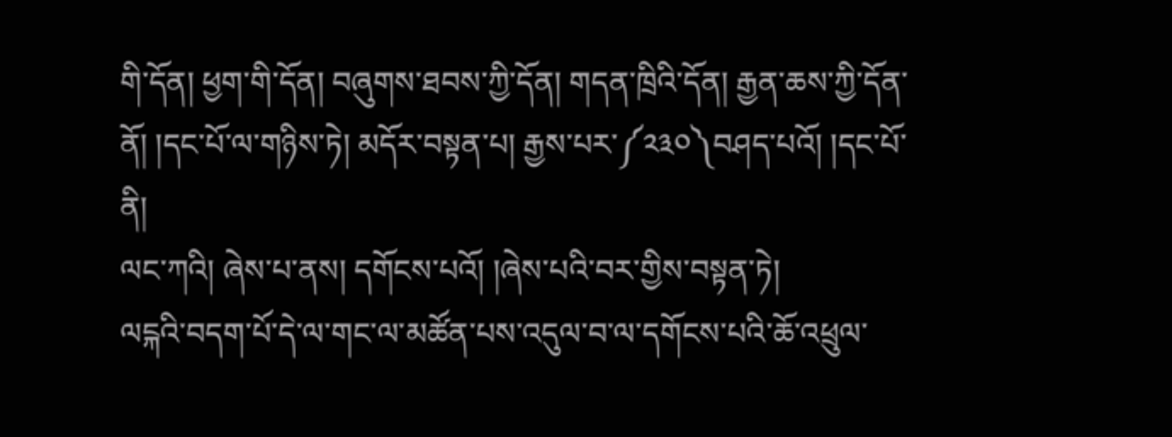གི་དོན། ཕྱག་གི་དོན། བཞུགས་ཐབས་ཀྱི་དོན། གདན་ཁྲིའི་དོན། རྒྱན་ཆས་ཀྱི་དོན་ནོ། །དང་པོ་ལ་གཉིས་ཏེ། མདོར་བསྟན་པ། རྒྱས་པར་༼༢༣༠༽བཤད་པའོ། །དང་པོ་ནི།
ལང་ཀའི། ཞེས་པ་ནས། དགོངས་པའོ། །ཞེས་པའི་བར་གྱིས་བསྟན་ཏེ།
ལངྐའི་བདག་པོ་དེ་ལ་གང་ལ་མཚོན་པས་འདུལ་བ་ལ་དགོངས་པའི་ཆོ་འཕྲུལ་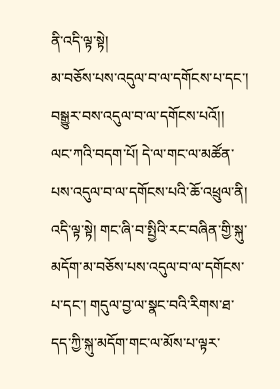ནི་འདི་ལྟ་སྟེ།
མ་བཅོས་པས་འདུལ་བ་ལ་དགོངས་པ་དང་། བསྒྱུར་བས་འདུལ་བ་ལ་དགོངས་པའོ།།
ལང་ཀའི་བདག་པོ། དེ་ལ་གང་ལ་མཚོན་པས་འདུལ་བ་ལ་དགོངས་པའི་ཆོ་འཕྲུལ་ནི། འདི་ལྟ་སྟེ། གང་ཞི་བ་སྤྱིའི་རང་བཞིན་གྱི་སྐུ་མདོག་མ་བཅོས་པས་འདུལ་བ་ལ་དགོངས་པ་དང་། གདུལ་བྱ་ལ་སྣང་བའི་རིགས་ཐ་དད་ཀྱི་སྐུ་མདོག་གང་ལ་མོས་པ་ལྟར་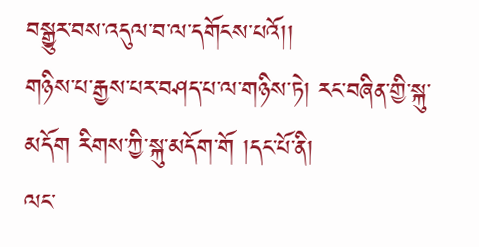བསྒྱུར་བས་འདུལ་བ་ལ་དགོངས་པའོ།།
གཉིས་པ་རྒྱས་པར་བཤད་པ་ལ་གཉིས་ཏེ། རང་བཞིན་གྱི་སྐུ་མདོག རིགས་ཀྱི་སྐུ་མདོག་གོ །དང་པོ་ནི།
ལང་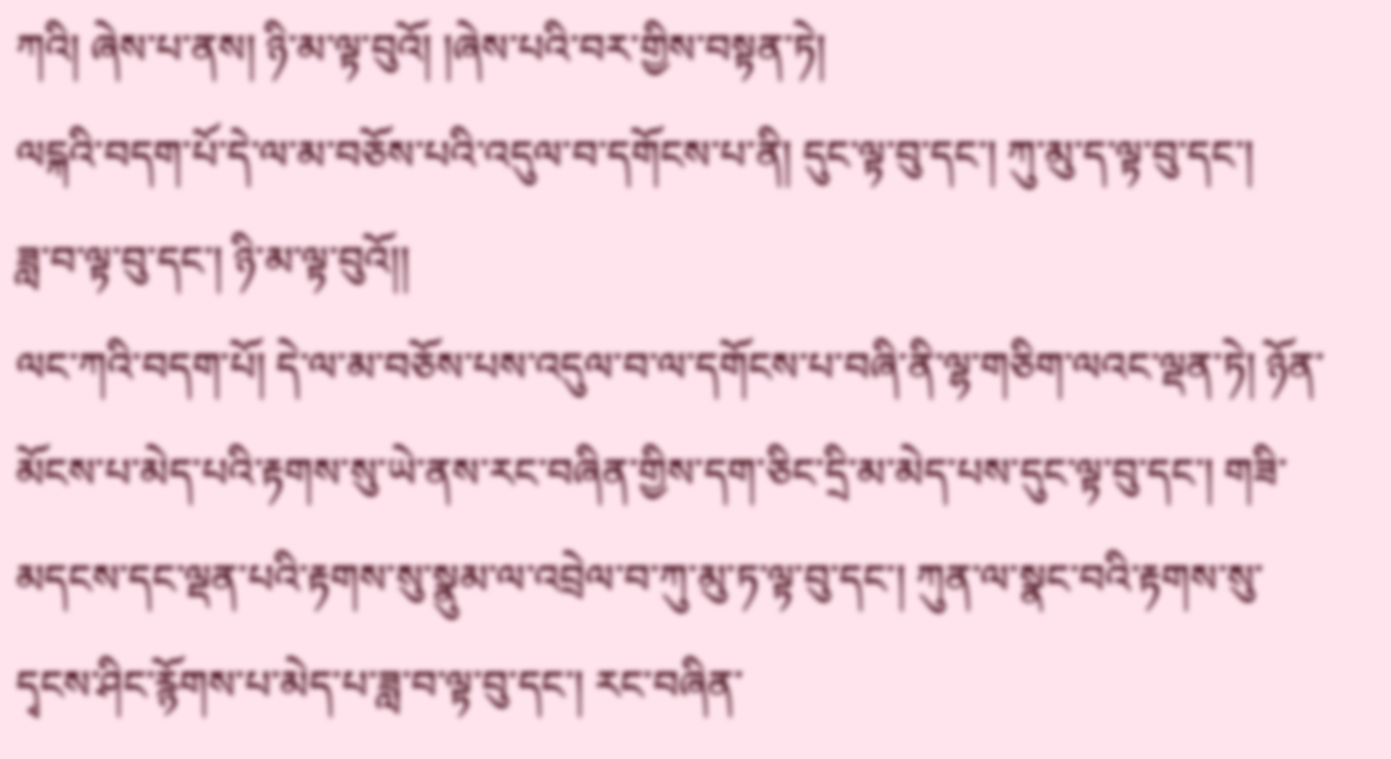ཀའི། ཞེས་པ་ནས། ཉི་མ་ལྟ་བུའོ། །ཞེས་པའི་བར་གྱིས་བསྟན་ཏེ།
ལངྐའི་བདག་པོ་དེ་ལ་མ་བཅོས་པའི་འདུལ་བ་དགོངས་པ་ནི། དུང་ལྟ་བུ་དང་། ཀུ་མུ་ད་ལྟ་བུ་དང་།
ཟླ་བ་ལྟ་བུ་དང་། ཉི་མ་ལྟ་བུའོ།།
ལང་ཀའི་བདག་པོ། དེ་ལ་མ་བཅོས་པས་འདུལ་བ་ལ་དགོངས་པ་བཞི་ནི་ལྷ་གཅིག་ལའང་ལྡན་ཏེ། ཉོན་མོངས་པ་མེད་པའི་རྟགས་སུ་ཡེ་ནས་རང་བཞིན་གྱིས་དག་ཅིང་དྲི་མ་མེད་པས་དུང་ལྟ་བུ་དང་། གཟི་མདངས་དང་ལྡན་པའི་རྟགས་སུ་སྣུམ་ལ་འབྲེལ་བ་ཀུ་མུ་ཏ་ལྟ་བུ་དང་། ཀུན་ལ་སྣང་བའི་རྟགས་སུ་དྭངས་ཤིང་རྙོགས་པ་མེད་པ་ཟླ་བ་ལྟ་བུ་དང་། རང་བཞིན་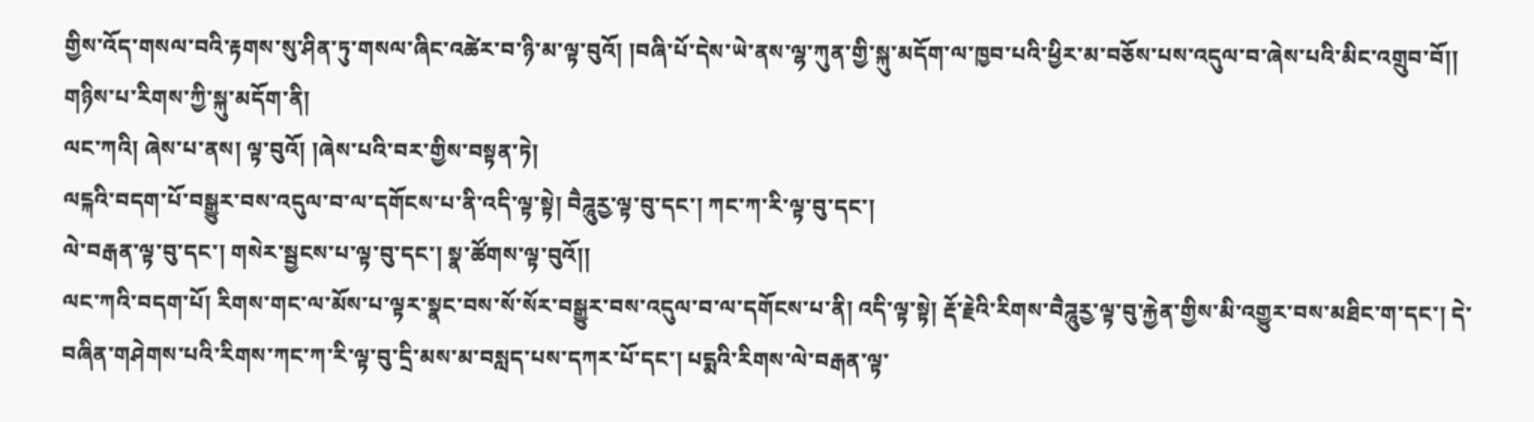གྱིས་འོད་གསལ་བའི་རྟགས་སུ་ཤིན་ཏུ་གསལ་ཞིང་འཚེར་བ་ཉི་མ་ལྟ་བུའོ། །བཞི་པོ་དེས་ཡེ་ནས་ལྷ་ཀུན་གྱི་སྐུ་མདོག་ལ་ཁྱབ་པའི་ཕྱིར་མ་བཅོས་པས་འདུལ་བ་ཞེས་པའི་མིང་འགྲུབ་བོ།།
གཉིས་པ་རིགས་ཀྱི་སྐུ་མདོག་ནི།
ལང་ཀའི། ཞེས་པ་ནས། ལྟ་བུའོ། །ཞེས་པའི་བར་གྱིས་བསྟན་ཏེ།
ལངྐའི་བདག་པོ་བསྒྱུར་བས་འདུལ་བ་ལ་དགོངས་པ་ནི་འདི་ལྟ་སྟེ། བཻཌཱུརྱ་ལྟ་བུ་དང་། ཀང་ཀ་རི་ལྟ་བུ་དང་།
ལེ་བརྒན་ལྟ་བུ་དང་། གསེར་སྦྱངས་པ་ལྟ་བུ་དང་། སྣ་ཚོགས་ལྟ་བུའོ།།
ལང་ཀའི་བདག་པོ། རིགས་གང་ལ་མོས་པ་ལྟར་སྣང་བས་སོ་སོར་བསྒྱུར་བས་འདུལ་བ་ལ་དགོངས་པ་ནི། འདི་ལྟ་སྟེ། རྡོ་རྗེའི་རིགས་བཻཌཱུརྱ་ལྟ་བུ་རྐྱེན་གྱིས་མི་འགྱུར་བས་མཐིང་ག་དང་། དེ་བཞིན་གཤེགས་པའི་རིགས་ཀང་ཀ་རི་ལྟ་བུ་དྲི་མས་མ་བསླད་པས་དཀར་པོ་དང་། པདྨའི་རིགས་ལེ་བརྒན་ལྟ་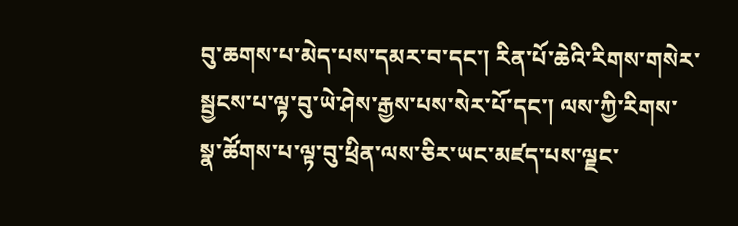བུ་ཆགས་པ་མེད་པས་དམར་བ་དང་། རིན་པོ་ཆེའི་རིགས་གསེར་སྦྱངས་པ་ལྟ་བུ་ཡེ་ཤེས་རྒྱས་པས་སེར་པོ་དང་། ལས་ཀྱི་རིགས་སྣ་ཚོགས་པ་ལྟ་བུ་ཕྲིན་ལས་ཅིར་ཡང་མཛད་པས་ལྗང་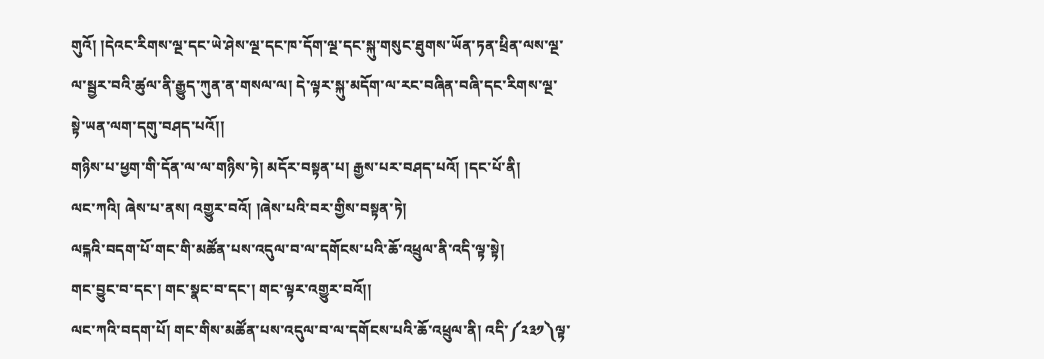གུའོ། །དེའང་རིགས་ལྔ་དང་ཡེ་ཤེས་ལྔ་དང་ཁ་དོག་ལྔ་དང་སྐུ་གསུང་ཐུགས་ཡོན་ཏན་ཕྲིན་ལས་ལྔ་ལ་སྦྱར་བའི་ཚུལ་ནི་རྒྱུད་ཀུན་ན་གསལ་ལ། དེ་ལྟར་སྐུ་མདོག་ལ་རང་བཞིན་བཞི་དང་རིགས་ལྔ་སྟེ་ཡན་ལག་དགུ་བཤད་པའོ།།
གཉིས་པ་ཕྱག་གི་དོན་ལ་ལ་གཉིས་ཏེ། མདོར་བསྟན་པ། རྒྱས་པར་བཤད་པའོ། །དང་པོ་ནི།
ལང་ཀའི། ཞེས་པ་ནས། འགྱུར་བའོ། །ཞེས་པའི་བར་གྱིས་བསྟན་ཏེ།
ལངྐའི་བདག་པོ་གང་གི་མཚོན་པས་འདུལ་བ་ལ་དགོངས་པའི་ཆོ་འཕྲུལ་ནི་འདི་ལྟ་སྟེ།
གང་བྱུང་བ་དང་། གང་སྣང་བ་དང་། གང་ལྟར་འགྱུར་བའོ།།
ལང་ཀའི་བདག་པོ། གང་གིས་མཚོན་པས་འདུལ་བ་ལ་དགོངས་པའི་ཆོ་འཕྲུལ་ནི། འདི་༼༢༣༡༽ལྟ་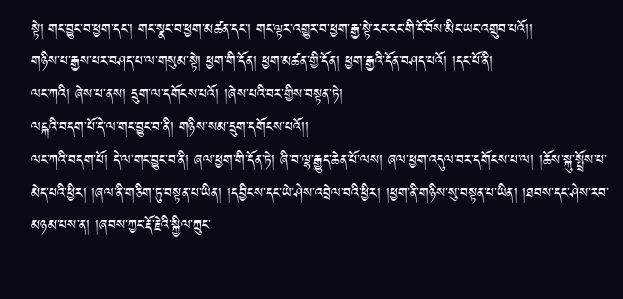སྟེ། གང་བྱུང་བ་ཕྱག་དང་། གང་སྣང་བ་ཕྱག་མཚན་དང་། གང་ལྟར་འགྱུར་བ་ཕྱག་རྒྱ་སྟེ་རང་རང་གི་ངོ་བོས་མིང་ཡང་འགྲུབ་པའོ།།
གཉིས་པ་རྒྱས་པར་བཤད་པ་ལ་གསུམ་སྟེ། ཕྱག་གི་དོན། ཕྱག་མཚན་གྱི་དོན། ཕྱག་རྒྱའི་དོན་བཤད་པའོ། །དང་པོ་ནི།
ལང་ཀའི། ཞེས་པ་ནས། དྲུག་ལ་དགོངས་པའོ། །ཞེས་པའི་བར་གྱིས་བསྟན་ཏེ།
ལངྐའི་བདག་པོ་དེ་ལ་གང་བྱུང་བ་ནི། གཉིས་སམ་དྲུག་དགོངས་པའོ།།
ལང་ཀའི་བདག་པོ། དེ་ལ་གང་བྱུང་བ་ནི། ཞལ་ཕྱག་གི་དོན་ཏེ། ཞི་བ་ལྷ་རྒྱུད་ཆེན་པོ་ལས། ཞལ་ཕྱག་འདུལ་བར་དགོངས་པ་ལ། །ཆོས་སྐུ་སྤྲོས་པ་མེད་པའི་ཕྱིར། །ཞལ་ནི་གཅིག་ཏུ་བསྟན་པ་ཡིན། །དབྱིངས་དང་ཡེ་ཤེས་འབྲེལ་བའི་ཕྱིར། །ཕྱག་ནི་གཉིས་སུ་བསྟན་པ་ཡིན། །ཐབས་དང་ཤེས་རབ་མཉམ་པས་ན། །ཞབས་ཀྱང་རྡོ་རྗེའི་སྐྱིལ་ཀྲུང་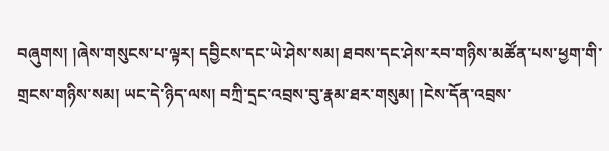བཞུགས། །ཞེས་གསུངས་པ་ལྟར། དབྱིངས་དང་ཡེ་ཤེས་སམ། ཐབས་དང་ཤེས་རབ་གཉིས་མཚོན་པས་ཕྱག་གི་གྲངས་གཉིས་སམ། ཡང་དེ་ཉིད་ལས། བཀྲི་དྲང་འབྲས་བུ་རྣམ་ཐར་གསུམ། །ངེས་དོན་འབྲས་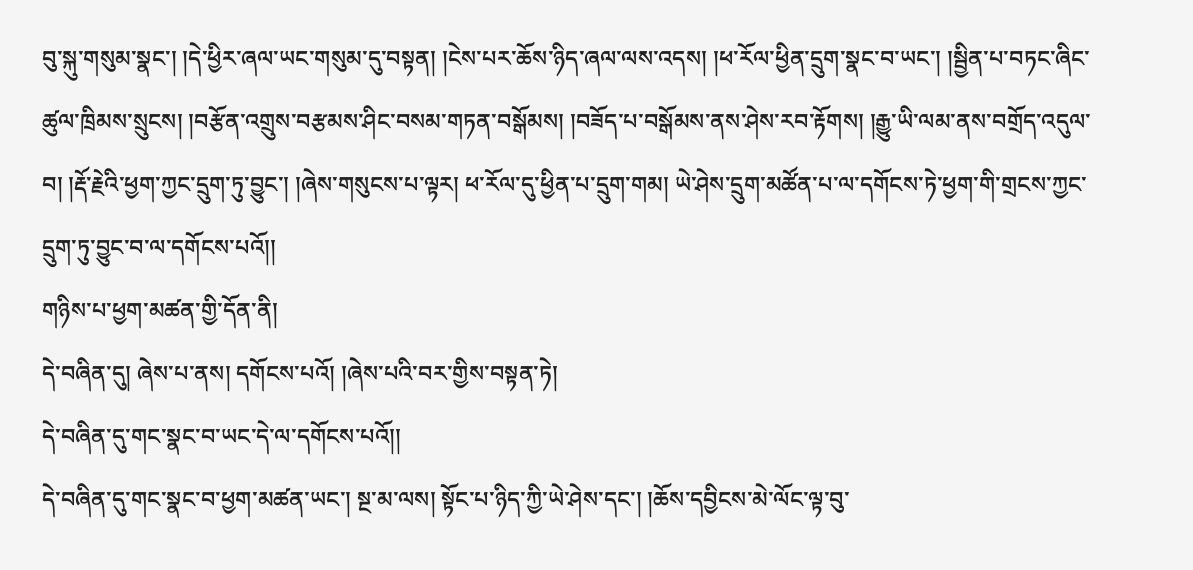བུ་སྐུ་གསུམ་སྣང་། །དེ་ཕྱིར་ཞལ་ཡང་གསུམ་དུ་བསྟན། །ངེས་པར་ཆོས་ཉིད་ཞལ་ལས་འདས། །ཕ་རོལ་ཕྱིན་དྲུག་སྣང་བ་ཡང་། །སྦྱིན་པ་བཏང་ཞིང་ཚུལ་ཁྲིམས་སྲུངས། །བརྩོན་འགྲུས་བརྩམས་ཤིང་བསམ་གཏན་བསྒོམས། །བཟོད་པ་བསྒོམས་ནས་ཤེས་རབ་རྟོགས། །རྒྱུ་ཡི་ལམ་ནས་བགྲོད་འདུལ་བ། །རྡོ་རྗེའི་ཕྱག་ཀྱང་དྲུག་ཏུ་བྱུང་། །ཞེས་གསུངས་པ་ལྟར། ཕ་རོལ་དུ་ཕྱིན་པ་དྲུག་གམ། ཡེ་ཤེས་དྲུག་མཚོན་པ་ལ་དགོངས་ཏེ་ཕྱག་གི་གྲངས་ཀྱང་དྲུག་ཏུ་བྱུང་བ་ལ་དགོངས་པའོ།།
གཉིས་པ་ཕྱག་མཚན་གྱི་དོན་ནི།
དེ་བཞིན་དུ། ཞེས་པ་ནས། དགོངས་པའོ། །ཞེས་པའི་བར་གྱིས་བསྟན་ཏེ།
དེ་བཞིན་དུ་གང་སྣང་བ་ཡང་དེ་ལ་དགོངས་པའོ།།
དེ་བཞིན་དུ་གང་སྣང་བ་ཕྱག་མཚན་ཡང་། སྔ་མ་ལས། སྟོང་པ་ཉིད་ཀྱི་ཡེ་ཤེས་དང་། །ཆོས་དབྱིངས་མེ་ལོང་ལྟ་བུ་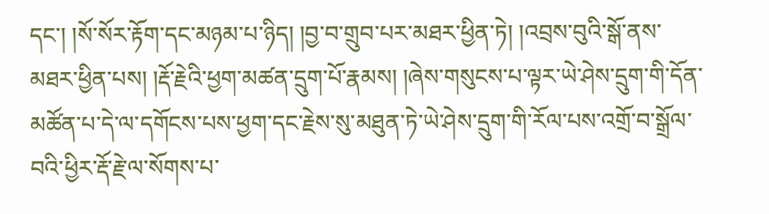དང་། །སོ་སོར་རྟོག་དང་མཉམ་པ་ཉིད། །བྱ་བ་གྲུབ་པར་མཐར་ཕྱིན་ཏེ། །འབྲས་བུའི་སྒོ་ནས་མཐར་ཕྱིན་པས། །རྡོ་རྗེའི་ཕྱག་མཚན་དྲུག་པོ་རྣམས། །ཞེས་གསུངས་པ་ལྟར་ཡེ་ཤེས་དྲུག་གི་དོན་མཚོན་པ་དེ་ལ་དགོངས་པས་ཕྱག་དང་རྗེས་སུ་མཐུན་ཏེ་ཡེ་ཤེས་དྲུག་གི་རོལ་པས་འགྲོ་བ་སྒྲོལ་བའི་ཕྱིར་རྡོ་རྗེ་ལ་སོགས་པ་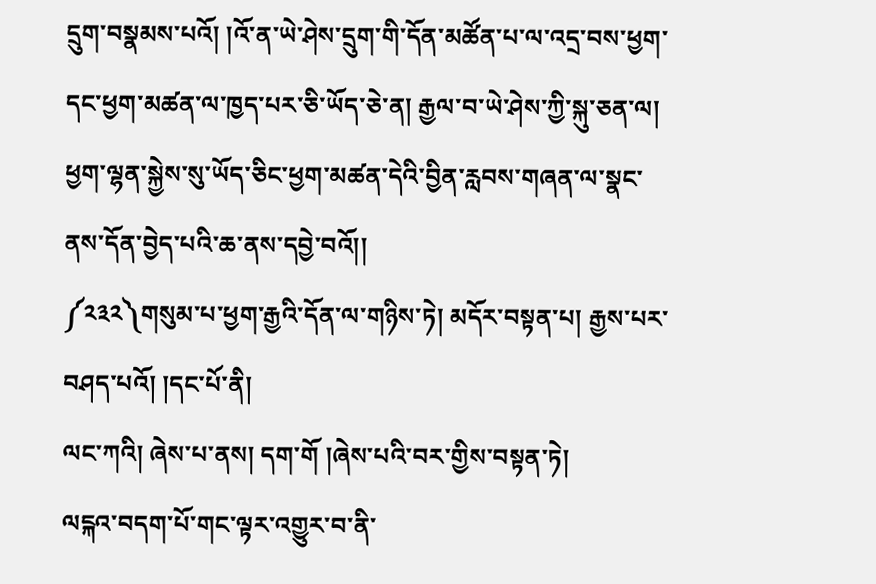དྲུག་བསྣམས་པའོ། །འོ་ན་ཡེ་ཤེས་དྲུག་གི་དོན་མཚོན་པ་ལ་འདྲ་བས་ཕྱག་དང་ཕྱག་མཚན་ལ་ཁྱད་པར་ཅི་ཡོད་ཅེ་ན། རྒྱལ་བ་ཡེ་ཤེས་ཀྱི་སྐུ་ཅན་ལ། ཕྱག་ལྷན་སྐྱེས་སུ་ཡོད་ཅིང་ཕྱག་མཚན་དེའི་བྱིན་རླབས་གཞན་ལ་སྣང་ནས་དོན་བྱེད་པའི་ཆ་ནས་དབྱེ་བའོ།།
༼༢༣༢༽གསུམ་པ་ཕྱག་རྒྱའི་དོན་ལ་གཉིས་ཏེ། མདོར་བསྟན་པ། རྒྱས་པར་བཤད་པའོ། །དང་པོ་ནི།
ལང་ཀའི། ཞེས་པ་ནས། དག་གོ །ཞེས་པའི་བར་གྱིས་བསྟན་ཏེ།
ལངྐའ་བདག་པོ་གང་ལྟར་འགྱུར་བ་ནི་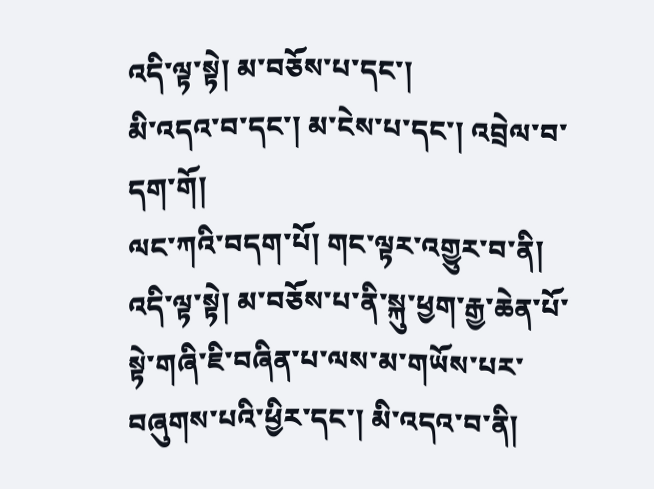འདི་ལྟ་སྟེ། མ་བཅོས་པ་དང་།
མི་འདའ་བ་དང་། མ་ངེས་པ་དང་། འབྲེལ་བ་དག་གོ།
ལང་ཀའི་བདག་པོ། གང་ལྟར་འགྱུར་བ་ནི། འདི་ལྟ་སྟེ། མ་བཅོས་པ་ནི་སྐུ་ཕྱག་རྒྱ་ཆེན་པོ་སྟེ་གཞི་ཇི་བཞིན་པ་ལས་མ་གཡོས་པར་བཞུགས་པའི་ཕྱིར་དང་། མི་འདའ་བ་ནི།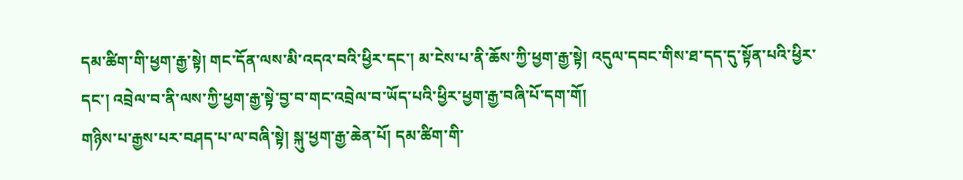དམ་ཚིག་གི་ཕྱག་རྒྱ་སྟེ། གང་དོན་ལས་མི་འདའ་བའི་ཕྱིར་དང་། མ་ངེས་པ་ནི་ཆོས་ཀྱི་ཕྱག་རྒྱ་སྟེ། འདུལ་དབང་གིས་ཐ་དད་དུ་སྟོན་པའི་ཕྱིར་དང་། འབྲེལ་བ་ནི་ལས་ཀྱི་ཕྱག་རྒྱ་སྟེ་བྱ་བ་གང་འབྲེལ་བ་ཡོད་པའི་ཕྱིར་ཕྱག་རྒྱ་བཞི་པོ་དག་གོ།
གཉིས་པ་རྒྱས་པར་བཤད་པ་ལ་བཞི་སྟེ། སྐུ་ཕྱག་རྒྱ་ཆེན་པོ། དམ་ཚིག་གི་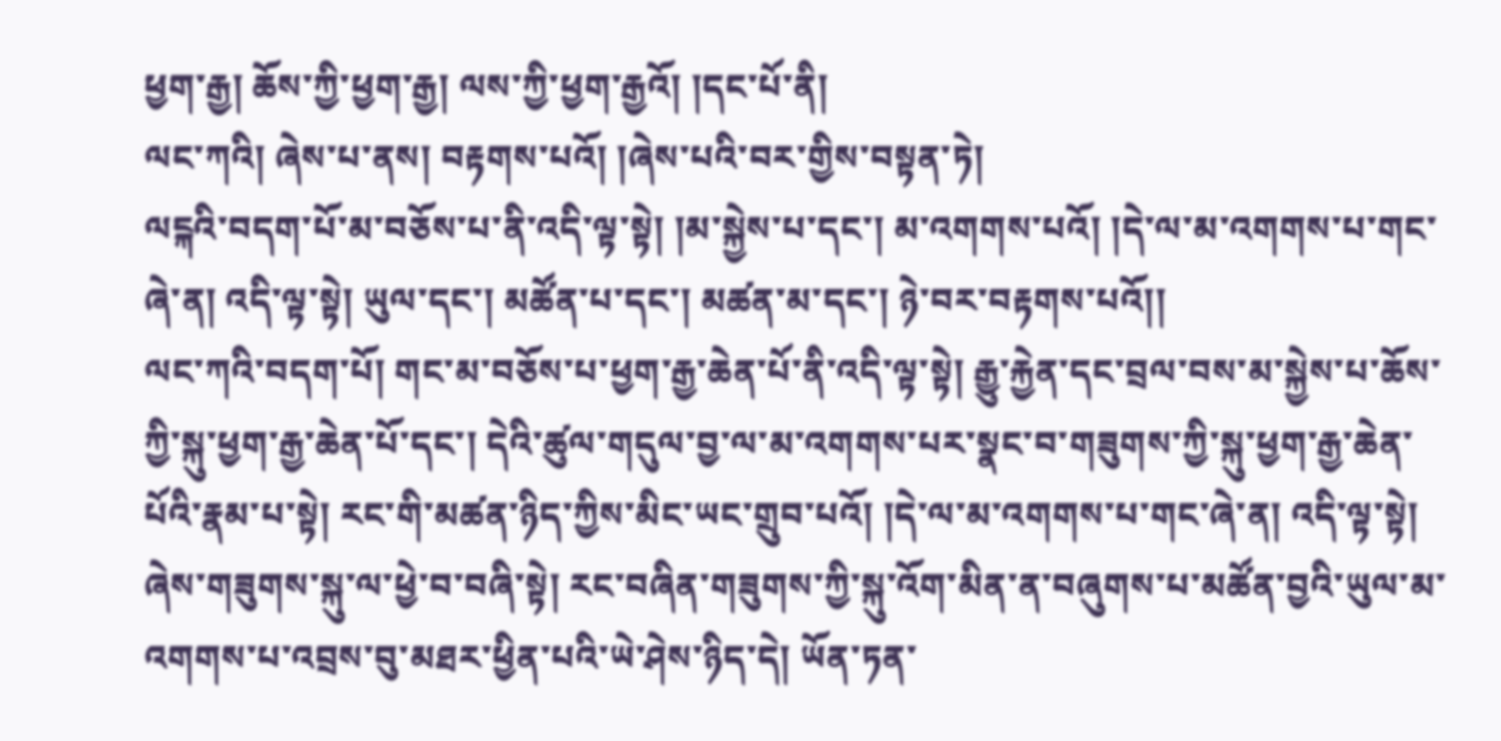ཕྱག་རྒྱ། ཆོས་ཀྱི་ཕྱག་རྒྱ། ལས་ཀྱི་ཕྱག་རྒྱའོ། །དང་པོ་ནི།
ལང་ཀའི། ཞེས་པ་ནས། བརྟགས་པའོ། །ཞེས་པའི་བར་གྱིས་བསྟན་ཏེ།
ལངྐའི་བདག་པོ་མ་བཅོས་པ་ནི་འདི་ལྟ་སྟེ། །མ་སྐྱེས་པ་དང་། མ་འགགས་པའོ། །དེ་ལ་མ་འགགས་པ་གང་ཞེ་ན། འདི་ལྟ་སྟེ། ཡུལ་དང་། མཚོན་པ་དང་། མཚན་མ་དང་། ཉེ་བར་བརྟགས་པའོ།།
ལང་ཀའི་བདག་པོ། གང་མ་བཅོས་པ་ཕྱག་རྒྱ་ཆེན་པོ་ནི་འདི་ལྟ་སྟེ། རྒྱུ་རྐྱེན་དང་བྲལ་བས་མ་སྐྱེས་པ་ཆོས་ཀྱི་སྐུ་ཕྱག་རྒྱ་ཆེན་པོ་དང་། དེའི་ཚུལ་གདུལ་བྱ་ལ་མ་འགགས་པར་སྣང་བ་གཟུགས་ཀྱི་སྐུ་ཕྱག་རྒྱ་ཆེན་པོའི་རྣམ་པ་སྟེ། རང་གི་མཚན་ཉིད་ཀྱིས་མིང་ཡང་གྲུབ་པའོ། །དེ་ལ་མ་འགགས་པ་གང་ཞེ་ན། འདི་ལྟ་སྟེ། ཞེས་གཟུགས་སྐུ་ལ་ཕྱེ་བ་བཞི་སྟེ། རང་བཞིན་གཟུགས་ཀྱི་སྐུ་འོག་མིན་ན་བཞུགས་པ་མཚོན་བྱའི་ཡུལ་མ་འགགས་པ་འབྲས་བུ་མཐར་ཕྱིན་པའི་ཡེ་ཤེས་ཉིད་དེ། ཡོན་ཏན་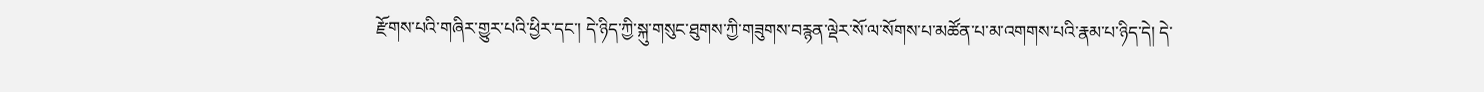རྫོགས་པའི་གཞིར་གྱུར་པའི་ཕྱིར་དང་། དེ་ཉིད་ཀྱི་སྐུ་གསུང་ཐུགས་ཀྱི་གཟུགས་བརྙན་ལྡེར་སོ་ལ་སོགས་པ་མཚོན་པ་མ་འགགས་པའི་རྣམ་པ་ཉིད་དེ། དེ་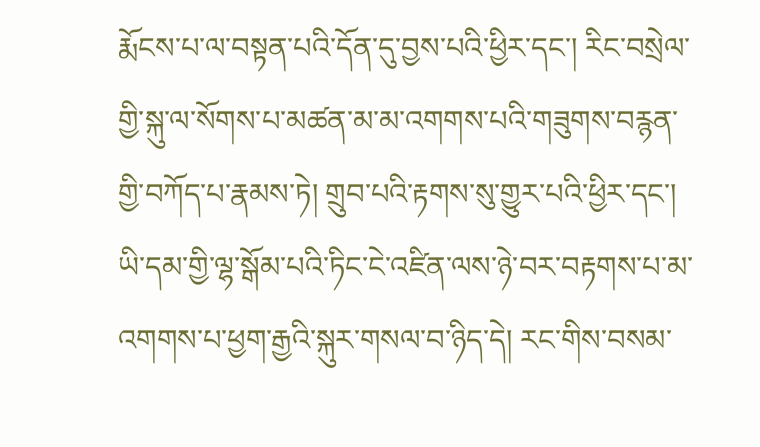རྨོངས་པ་ལ་བསྟན་པའི་དོན་དུ་བྱས་པའི་ཕྱིར་དང་། རིང་བསྲེལ་གྱི་སྐུ་ལ་སོགས་པ་མཚན་མ་མ་འགགས་པའི་གཟུགས་བརྙན་གྱི་བཀོད་པ་རྣམས་ཏེ། གྲུབ་པའི་རྟགས་སུ་གྱུར་པའི་ཕྱིར་དང་། ཡི་དམ་གྱི་ལྷ་སྒོམ་པའི་ཏིང་ངེ་འཛིན་ལས་ཉེ་བར་བརྟགས་པ་མ་འགགས་པ་ཕྱག་རྒྱའི་སྐུར་གསལ་བ་ཉིད་དེ། རང་གིས་བསམ་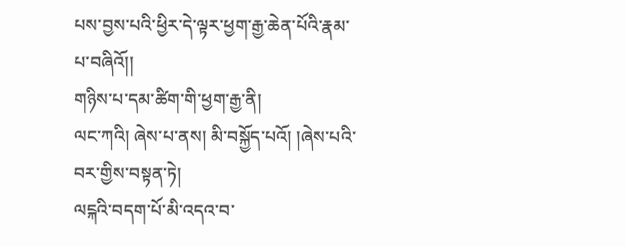པས་བྱས་པའི་ཕྱིར་དེ་ལྟར་ཕྱག་རྒྱ་ཆེན་པོའི་རྣམ་པ་བཞིའོ།།
གཉིས་པ་དམ་ཚིག་གི་ཕྱག་རྒྱ་ནི།
ལང་ཀའི། ཞེས་པ་ནས། མི་བསྐྱོད་པའོ། །ཞེས་པའི་བར་གྱིས་བསྟན་ཏེ།
ལངྐའི་བདག་པོ་མི་འདའ་བ་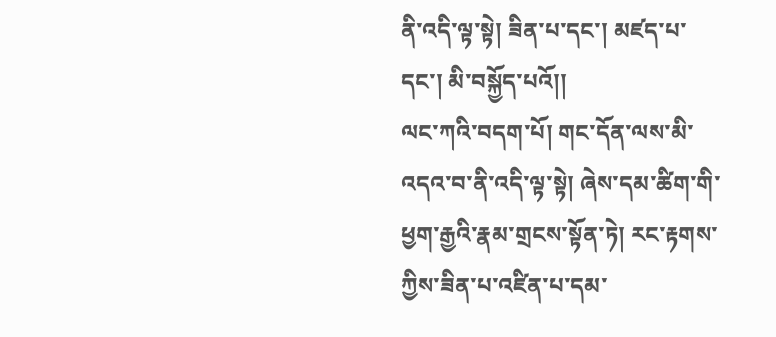ནི་འདི་ལྟ་སྟེ། ཟིན་པ་དང་། མཛད་པ་དང་། མི་བསྐྱོད་པའོ།།
ལང་ཀའི་བདག་པོ། གང་དོན་ལས་མི་འདའ་བ་ནི་འདི་ལྟ་སྟེ། ཞེས་དམ་ཚིག་གི་ཕྱག་རྒྱའི་རྣམ་གྲངས་སྟོན་ཏེ། རང་རྟགས་ཀྱིས་ཟིན་པ་འཛིན་པ་དམ་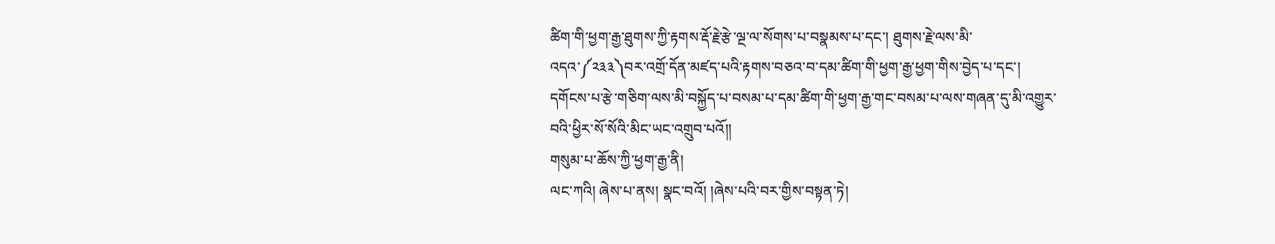ཚིག་གི་ཕྱག་རྒྱ་ཐུགས་ཀྱི་རྟགས་རྡོ་རྗེ་རྩེ་ལྔ་ལ་སོགས་པ་བསྣམས་པ་དང་། ཐུགས་རྗེ་ལས་མི་འདའ་༼༢༣༣༽བར་འགྲོ་དོན་མཛད་པའི་རྟགས་བཅའ་བ་དམ་ཚིག་གི་ཕྱག་རྒྱ་ཕྱག་གིས་བྱེད་པ་དང་། དགོངས་པ་རྩེ་གཅིག་ལས་མི་བསྐྱོད་པ་བསམ་པ་དམ་ཚིག་གི་ཕྱག་རྒྱ་གང་བསམ་པ་ལས་གཞན་དུ་མི་འགྱུར་བའི་ཕྱིར་སོ་སོའི་མིང་ཡང་འགྲུབ་པའོ།།
གསུམ་པ་ཆོས་ཀྱི་ཕྱག་རྒྱ་ནི།
ལང་ཀའི། ཞེས་པ་ནས། སྣང་བའོ། །ཞེས་པའི་བར་གྱིས་བསྟན་ཏེ།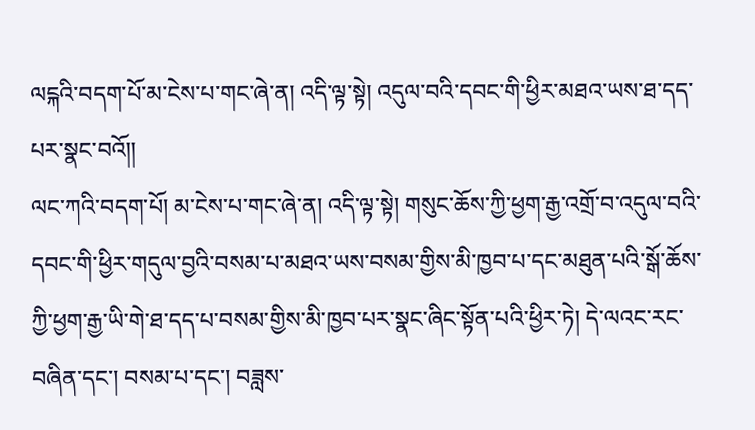ལངྐའི་བདག་པོ་མ་ངེས་པ་གང་ཞེ་ན། འདི་ལྟ་སྟེ། འདུལ་བའི་དབང་གི་ཕྱིར་མཐའ་ཡས་ཐ་དད་པར་སྣང་བའོ།།
ལང་ཀའི་བདག་པོ། མ་ངེས་པ་གང་ཞེ་ན། འདི་ལྟ་སྟེ། གསུང་ཆོས་ཀྱི་ཕྱག་རྒྱ་འགྲོ་བ་འདུལ་བའི་དབང་གི་ཕྱིར་གདུལ་བྱའི་བསམ་པ་མཐའ་ཡས་བསམ་གྱིས་མི་ཁྱབ་པ་དང་མཐུན་པའི་སྒོ་ཆོས་ཀྱི་ཕྱག་རྒྱ་ཡི་གེ་ཐ་དད་པ་བསམ་གྱིས་མི་ཁྱབ་པར་སྣང་ཞིང་སྟོན་པའི་ཕྱིར་ཏེ། དེ་ལའང་རང་བཞིན་དང་། བསམ་པ་དང་། བཟླས་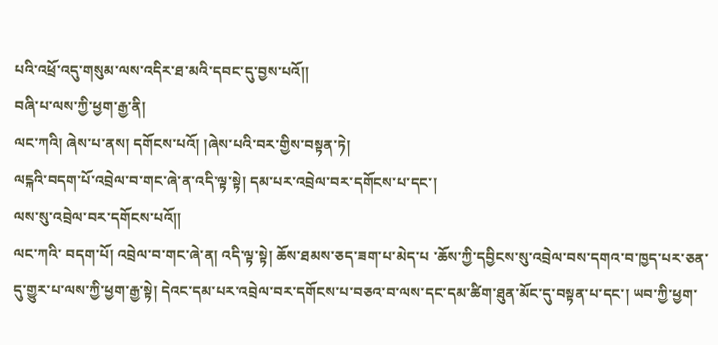པའི་འཕྲོ་འདུ་གསུམ་ལས་འདིར་ཐ་མའི་དབང་དུ་བྱས་པའོ།།
བཞི་པ་ལས་ཀྱི་ཕྱག་རྒྱ་ནི།
ལང་ཀའི། ཞེས་པ་ནས། དགོངས་པའོ། །ཞེས་པའི་བར་གྱིས་བསྟན་ཏེ།
ལངྐའི་བདག་པོ་འབྲེལ་བ་གང་ཞེ་ན་འདི་ལྟ་སྟེ། དམ་པར་འབྲེལ་བར་དགོངས་པ་དང་།
ལས་སུ་འབྲེལ་བར་དགོངས་པའོ།།
ལང་ཀའི་ བདག་པོ། འབྲེལ་བ་གང་ཞེ་ན། འདི་ལྟ་སྟེ། ཆོས་ཐམས་ཅད་ཟག་པ་མེད་པ ་ཆོས་ཀྱི་དབྱིངས་སུ་འབྲེལ་བས་དགའ་བ་ཁྱད་པར་ཅན་དུ་གྱུར་པ་ལས་ཀྱི་ཕྱག་རྒྱ་སྟེ། དེའང་དམ་པར་འབྲེལ་བར་དགོངས་པ་བཅའ་བ་ལས་དང་དམ་ཚིག་ཐུན་མོང་དུ་བསྟན་པ་དང་། ཡབ་ཀྱི་ཕྱག་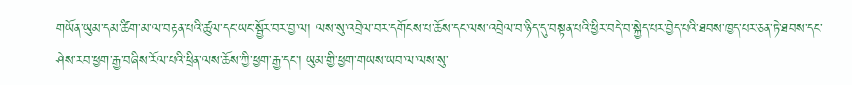གཡོན་ཡུམ་དམ་ཚིག་མ་ལ་བརྟན་པའི་ཚུལ་དང་ཡང་སྦྱོར་བར་བྱ་ལ། ལས་སུ་འབྲེལ་བར་དགོངས་པ་ཆོས་དང་ལས་འབྲེལ་བ་ཉིད་དུ་བསྟན་པའི་ཕྱིར་བདེ་བ་སྐྱེད་པར་བྱེད་པའི་ཐབས་ཁྱད་པར་ཅན་ཏེ་ཐབས་དང་ཤེས་རབ་ཕྱག་རྒྱ་བཞིས་རོལ་པའི་ཕྲིན་ལས་ཆོས་ཀྱི་ཕྱག་རྒྱ་དང་། ཡུམ་གྱི་ཕྱག་གཡས་ཡབ་ལ་ལས་སུ་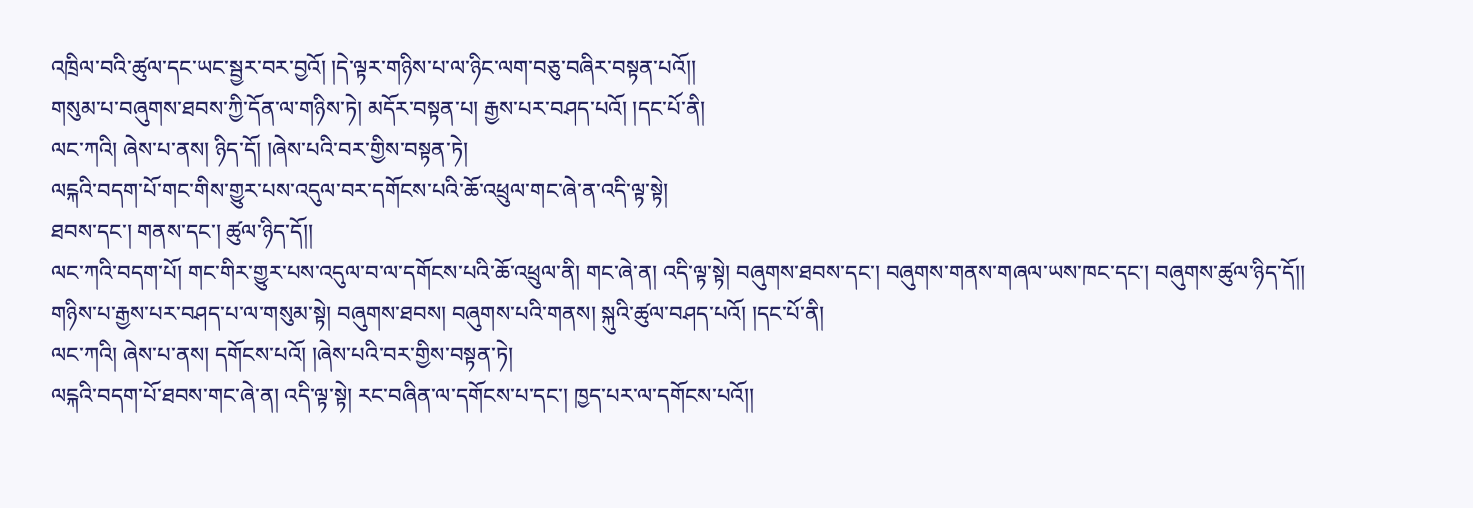འཁྲིལ་བའི་ཚུལ་དང་ཡང་སྦྱར་བར་བྱའོ། །དེ་ལྟར་གཉིས་པ་ལ་ཉིང་ལག་བཅུ་བཞིར་བསྟན་པའོ།།
གསུམ་པ་བཞུགས་ཐབས་ཀྱི་དོན་ལ་གཉིས་ཏེ། མདོར་བསྟན་པ། རྒྱས་པར་བཤད་པའོ། །དང་པོ་ནི།
ལང་ཀའི། ཞེས་པ་ནས། ཉིད་དོ། །ཞེས་པའི་བར་གྱིས་བསྟན་ཏེ།
ལངྐའི་བདག་པོ་གང་གིས་གྱུར་པས་འདུལ་བར་དགོངས་པའི་ཆོ་འཕྲུལ་གང་ཞེ་ན་འདི་ལྟ་སྟེ།
ཐབས་དང་། གནས་དང་། ཚུལ་ཉིད་དོ།།
ལང་ཀའི་བདག་པོ། གང་གིར་གྱུར་པས་འདུལ་བ་ལ་དགོངས་པའི་ཆོ་འཕྲུལ་ནི། གང་ཞེ་ན། འདི་ལྟ་སྟེ། བཞུགས་ཐབས་དང་། བཞུགས་གནས་གཞལ་ཡས་ཁང་དང་། བཞུགས་ཚུལ་ཉིད་དོ།།
གཉིས་པ་རྒྱས་པར་བཤད་པ་ལ་གསུམ་སྟེ། བཞུགས་ཐབས། བཞུགས་པའི་གནས། སྐུའི་ཚུལ་བཤད་པའོ། །དང་པོ་ནི།
ལང་ཀའི། ཞེས་པ་ནས། དགོངས་པའོ། །ཞེས་པའི་བར་གྱིས་བསྟན་ཏེ།
ལངྐའི་བདག་པོ་ཐབས་གང་ཞེ་ན། འདི་ལྟ་སྟེ། རང་བཞིན་ལ་དགོངས་པ་དང་། ཁྱད་པར་ལ་དགོངས་པའོ།།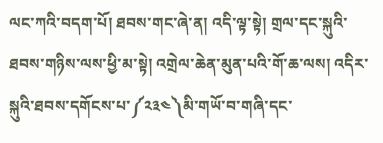ལང་ཀའི་བདག་པོ། ཐབས་གང་ཞེ་ན། འདི་ལྟ་སྟེ། གྲལ་དང་སྐུའི་ཐབས་གཉིས་ལས་ཕྱི་མ་སྟེ། འགྲེལ་ཆེན་མུན་པའི་གོ་ཆ་ལས། འདིར་སྐུའི་ཐབས་དགོངས་པ་༼༢༣༤༽མི་གཡོ་བ་གཞི་དང་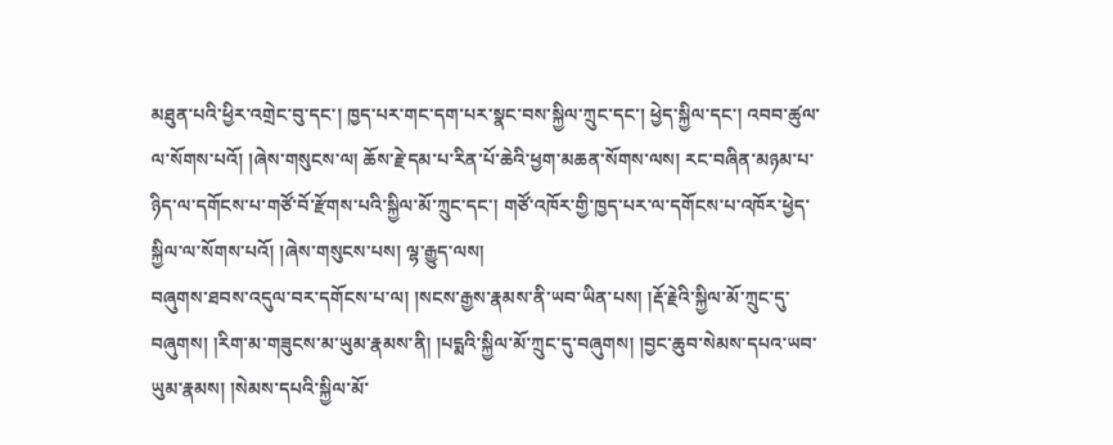མཐུན་པའི་ཕྱིར་འགྲེང་བུ་དང་། ཁྱད་པར་གང་དག་པར་སྣང་བས་སྐྱིལ་ཀྲུང་དང་། ཕྱེད་སྐྱིལ་དང་། འབབ་ཚུལ་ལ་སོགས་པའོ། །ཞེས་གསུངས་ལ། ཆོས་རྗེ་དམ་པ་རིན་པོ་ཆེའི་ཕྱག་མཆན་སོགས་ལས། རང་བཞིན་མཉམ་པ་ཉིད་ལ་དགོངས་པ་གཙོ་བོ་རྫོགས་པའི་སྐྱིལ་མོ་ཀྲུང་དང་། གཙོ་འཁོར་གྱི་ཁྱད་པར་ལ་དགོངས་པ་འཁོར་ཕྱེད་སྐྱིལ་ལ་སོགས་པའོ། །ཞེས་གསུངས་པས། ལྷ་རྒྱུད་ལས།
བཞུགས་ཐབས་འདུལ་བར་དགོངས་པ་ལ། །སངས་རྒྱས་རྣམས་ནི་ཡབ་ཡིན་པས། །རྡོ་རྗེའི་སྐྱིལ་མོ་ཀྲུང་དུ་བཞུགས། །རིག་མ་གཟུངས་མ་ཡུམ་རྣམས་ནི། །པདྨའི་སྐྱིལ་མོ་ཀྲུང་དུ་བཞུགས། །བྱང་ཆུབ་སེམས་དཔའ་ཡབ་ཡུམ་རྣམས། །སེམས་དཔའི་སྐྱིལ་མོ་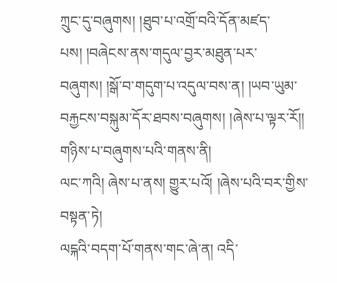ཀྲུང་དུ་བཞུགས། །ཐུབ་པ་འགྲོ་བའི་དོན་མཛད་པས། །བཞེངས་ནས་གདུལ་བྱར་མཐུན་པར་བཞུགས། །སྒོ་བ་གདུག་པ་འདུལ་བས་ན། །ཡབ་ཡུམ་བརྐྱངས་བསྐུམ་དོར་ཐབས་བཞུགས། །ཞེས་པ་ལྟར་རོ།།
གཉིས་པ་བཞུགས་པའི་གནས་ནི།
ལང་ཀའི། ཞེས་པ་ནས། གྱུར་པའོ། །ཞེས་པའི་བར་གྱིས་བསྟན་ཏེ།
ལངྐའི་བདག་པོ་གནས་གང་ཞེ་ན། འདི་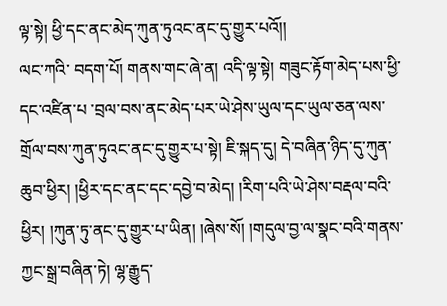ལྟ་སྟེ། ཕྱི་དང་ནང་མེད་ཀུན་ཏུའང་ནང་དུ་གྱུར་པའོ།།
ལང་ཀའི་ བདག་པོ། གནས་གང་ཞེ་ན། འདི་ལྟ་སྟེ། གཟུང་རྟོག་མེད་པས་ཕྱི་དང་འཛིན་པ ་བྲལ་བས་ནང་མེད་པར་ཡེ་ཤེས་ཡུལ་དང་ཡུལ་ཅན་ལས་གྲོལ་བས་ཀུན་ཏུའང་ནང་དུ་གྱུར་པ་སྟེ། ཇི་སྐད་དུ། དེ་བཞིན་ཉིད་དུ་ཀུན་ཆུབ་ཕྱིར། །ཕྱིར་དང་ནང་དང་དབྱེ་བ་མེད། །རིག་པའི་ཡེ་ཤེས་བརྡལ་བའི་ཕྱིར། །ཀུན་ཏུ་ནང་དུ་གྱུར་པ་ཡིན། །ཞེས་སོ། །གདུལ་བྱ་ལ་སྣང་བའི་གནས་ཀྱང་སྒྲ་བཞིན་ཏེ། ལྷ་རྒྱུད་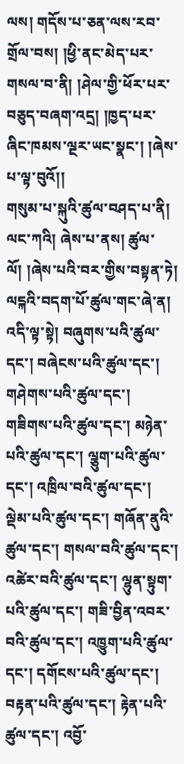ལས། གདོས་པ་ཅན་ལས་རབ་གྲོལ་བས། །ཕྱི་ནང་མེད་པར་གསལ་བ་ནི། །ཤེལ་གྱི་ཕོར་པར་བཅུད་བཞག་འདྲ། །ཁྱད་པར་ཞིང་ཁམས་ལྔར་ཡང་སྣང་། །ཞེས་པ་ལྟ་བུའོ།།
གསུམ་པ་སྐུའི་ཚུལ་བཤད་པ་ནི།
ལང་ཀའི། ཞེས་པ་ནས། ཚུལ་ལོ། །ཞེས་པའི་བར་གྱིས་བསྟན་ཏེ།
ལངྐའི་བདག་པོ་ཚུལ་གང་ཞེ་ན། འདི་ལྟ་སྟེ། བཞུགས་པའི་ཚུལ་དང་། བཞེངས་པའི་ཚུལ་དང་། གཤེགས་པའི་ཚུལ་དང་། གཟིགས་པའི་ཚུལ་དང་། མཉེན་པའི་ཚུལ་དང་། ལྕུག་པའི་ཚུལ་དང་། འཁྲིལ་བའི་ཚུལ་དང་། ལྡེམ་པའི་ཚུལ་དང་། གཞོན་ནུའི་ཚུལ་དང་། གསལ་བའི་ཚུལ་དང་། འཚེར་བའི་ཚུལ་དང་། ལྷུན་སྟུག་པའི་ཚུལ་དང་། གཟི་བྱིན་འབར་བའི་ཚུལ་དང་། འཁྱུག་པའི་ཚུལ་དང་། དགོངས་པའི་ཚུལ་དང་། བརྟན་པའི་ཚུལ་དང་། རྟེན་པའི་ཚུལ་དང་། འབྱོ་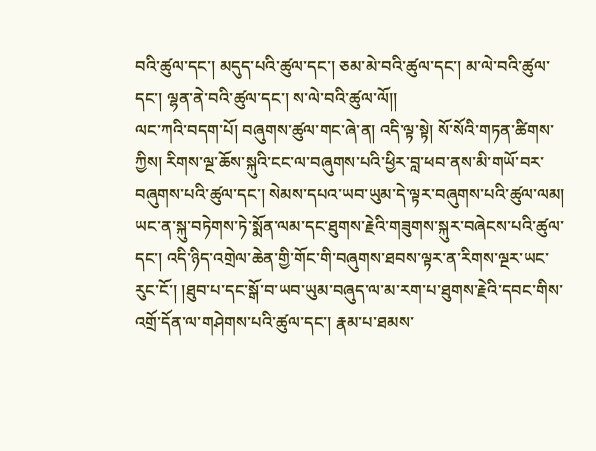བའི་ཚུལ་དང་། མདུད་པའི་ཚུལ་དང་། ཅམ་མེ་བའི་ཚུལ་དང་། མ་ལེ་བའི་ཚུལ་དང་། ལྷན་ནེ་བའི་ཚུལ་དང་། ས་ལེ་བའི་ཚུལ་ལོ།།
ལང་ཀའི་བདག་པོ། བཞུགས་ཚུལ་གང་ཞེ་ན། འདི་ལྟ་སྟེ། སོ་སོའི་གཏན་ཚིགས་ཀྱིས། རིགས་ལྔ་ཆོས་སྐུའི་ངང་ལ་བཞུགས་པའི་ཕྱིར་བླ་ཕབ་ནས་མི་གཡོ་བར་བཞུགས་པའི་ཚུལ་དང་། སེམས་དཔའ་ཡབ་ཡུམ་དེ་ལྟར་བཞུགས་པའི་ཚུལ་ལམ། ཡང་ན་སྐུ་བཏེགས་ཏེ་སྨོན་ལམ་དང་ཐུགས་རྗེའི་གཟུགས་སྐུར་བཞེངས་པའི་ཚུལ་དང་། འདི་ཉིད་འགྲེལ་ཆེན་གྱི་གོང་གི་བཞུགས་ཐབས་ལྟར་ན་རིགས་ལྔར་ཡང་རུང་ངོ་། །ཐུབ་པ་དང་སྒོ་བ་ཡབ་ཡུམ་བཞུད་ལ་མ་རག་པ་ཐུགས་རྗེའི་དབང་གིས་འགྲོ་དོན་ལ་གཤེགས་པའི་ཚུལ་དང་། རྣམ་པ་ཐམས་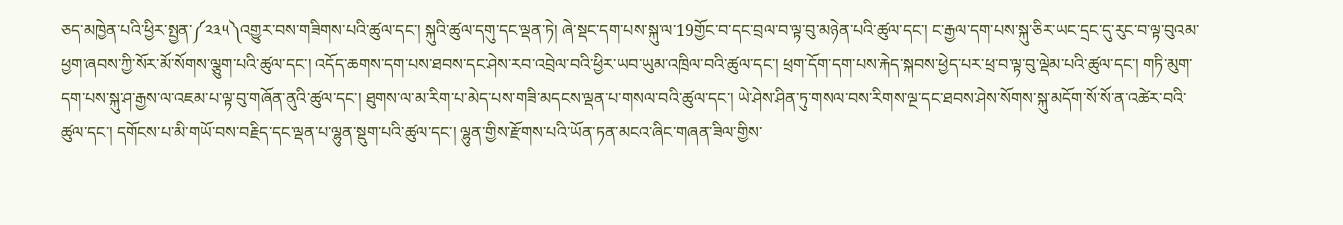ཅད་མཁྱེན་པའི་ཕྱིར་སྤྱན་༼༢༣༥༽འགྱུར་བས་གཟིགས་པའི་ཚུལ་དང་། སྐུའི་ཚུལ་དགུ་དང་ལྡན་ཏེ། ཞེ་སྡང་དག་པས་སྐུ་ལ་19གྱོང་བ་དང་བྲལ་བ་ལྟ་བུ་མཉེན་པའི་ཚུལ་དང་། ང་རྒྱལ་དག་པས་སྐུ་ཅིར་ཡང་དྲང་དུ་རུང་བ་ལྟ་བུའམ་ཕྱག་ཞབས་ཀྱི་སོར་མོ་སོགས་ལྕུག་པའི་ཚུལ་དང་། འདོད་ཆགས་དག་པས་ཐབས་དང་ཤེས་རབ་འབྲེལ་བའི་ཕྱིར་ཡབ་ཡུམ་འཁྲིལ་བའི་ཚུལ་དང་། ཕྲག་དོག་དག་པས་རྐེད་སྐབས་ཕྱེད་པར་ཕྲ་བ་ལྟ་བུ་ལྡེམ་པའི་ཚུལ་དང་། གཏི་མུག་དག་པས་སྐུ་ཤ་རྒྱས་ལ་འཇམ་པ་ལྟ་བུ་གཞོན་ནུའི་ཚུལ་དང་། ཐུགས་ལ་མ་རིག་པ་མེད་པས་གཟི་མདངས་ལྡན་པ་གསལ་བའི་ཚུལ་དང་། ཡེ་ཤེས་ཤིན་ཏུ་གསལ་བས་རིགས་ལྔ་དང་ཐབས་ཤེས་སོགས་སྐུ་མདོག་སོ་སོ་ན་འཚེར་བའི་ཚུལ་དང་། དགོངས་པ་མི་གཡོ་བས་བརྗིད་དང་ལྡན་པ་ལྷུན་སྡུག་པའི་ཚུལ་དང་། ལྷུན་གྱིས་རྫོགས་པའི་ཡོན་ཏན་མངའ་ཞིང་གཞན་ཟིལ་གྱིས་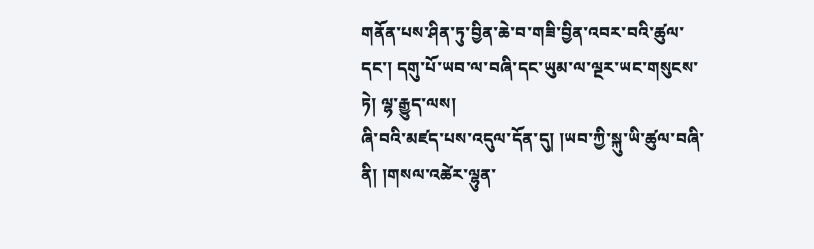གནོན་པས་ཤིན་ཏུ་བྱིན་ཆེ་བ་གཟི་བྱིན་འབར་བའི་ཚུལ་དང་། དགུ་པོ་ཡབ་ལ་བཞི་དང་ཡུམ་ལ་ལྔར་ཡང་གསུངས་ཏེ། ལྷ་རྒྱུད་ལས།
ཞི་བའི་མཛད་པས་འདུལ་དོན་དུ། །ཡབ་ཀྱི་སྐུ་ཡི་ཚུལ་བཞི་ནི། །གསལ་འཚེར་ལྷུན་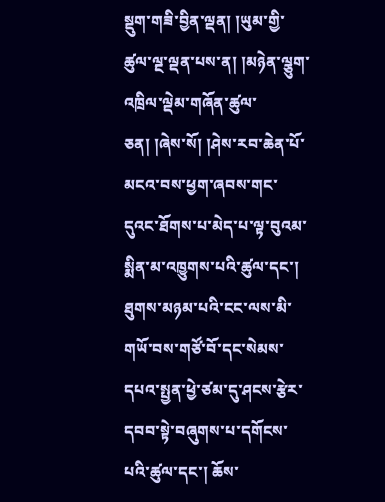སྡུག་གཟི་བྱིན་ལྡན། །ཡུམ་གྱི་ཚུལ་ལྔ་ལྡན་པས་ན། །མཉེན་ལྕུག་འཁྲིལ་ལྡེམ་གཞོན་ཚུལ་ཅན། །ཞེས་སོ། །ཤེས་རབ་ཆེན་པོ་མངའ་བས་ཕྱག་ཞབས་གང་དུའང་ཐོགས་པ་མེད་པ་ལྟ་བུའམ་སྨིན་མ་འཁྱུགས་པའི་ཚུལ་དང་། ཐུགས་མཉམ་པའི་ངང་ལས་མི་གཡོ་བས་གཙོ་བོ་དང་སེམས་དཔའ་སྤྱན་ཕྱེ་ཙམ་དུ་ཤངས་རྩེར་དབབ་སྟེ་བཞུགས་པ་དགོངས་པའི་ཚུལ་དང་། ཆོས་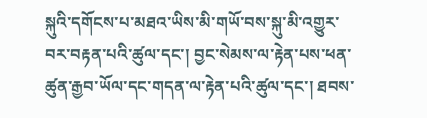སྐུའི་དགོངས་པ་མཐའ་ཡིས་མི་གཡོ་བས་སྐུ་མི་འགྱུར་བར་བརྟན་པའི་ཚུལ་དང་། བྱང་སེམས་ལ་རྟེན་པས་ཕན་ཚུན་རྒྱབ་ཡོལ་དང་གདན་ལ་རྟེན་པའི་ཚུལ་དང་། ཐབས་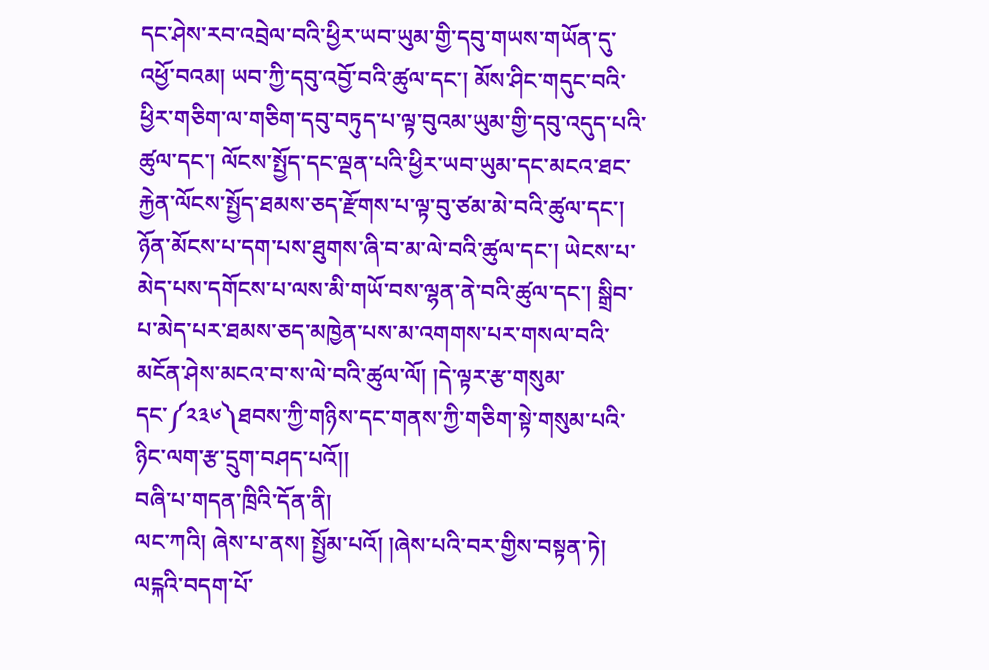དང་ཤེས་རབ་འབྲེལ་བའི་ཕྱིར་ཡབ་ཡུམ་གྱི་དབུ་གཡས་གཡོན་དུ་འཕྱོ་བའམ། ཡབ་ཀྱི་དབུ་འབྱོ་བའི་ཚུལ་དང་། མོས་ཤིང་གདུང་བའི་ཕྱིར་གཅིག་ལ་གཅིག་དབུ་བཏུད་པ་ལྟ་བུའམ་ཡུམ་གྱི་དབུ་འདུད་པའི་ཚུལ་དང་། ལོངས་སྤྱོད་དང་ལྡན་པའི་ཕྱིར་ཡབ་ཡུམ་དང་མངའ་ཐང་རྐྱེན་ལོངས་སྤྱོད་ཐམས་ཅད་རྫོགས་པ་ལྟ་བུ་ཙམ་མེ་བའི་ཚུལ་དང་། ཉོན་མོངས་པ་དག་པས་ཐུགས་ཞི་བ་མ་ལེ་བའི་ཚུལ་དང་། ཡེངས་པ་མེད་པས་དགོངས་པ་ལས་མི་གཡོ་བས་ལྷན་ནེ་བའི་ཚུལ་དང་། སྒྲིབ་པ་མེད་པར་ཐམས་ཅད་མཁྱེན་པས་མ་འགགས་པར་གསལ་བའི་མངོན་ཤེས་མངའ་བ་ས་ལེ་བའི་ཚུལ་ལོ། །དེ་ལྟར་རྩ་གསུམ་དང་༼༢༣༦༽ཐབས་ཀྱི་གཉིས་དང་གནས་ཀྱི་གཅིག་སྟེ་གསུམ་པའི་ཉིང་ལག་རྩ་དྲུག་བཤད་པའོ།།
བཞི་པ་གདན་ཁྲིའི་དོན་ནི།
ལང་ཀའི། ཞེས་པ་ནས། སྤྱོམ་པའོ། །ཞེས་པའི་བར་གྱིས་བསྟན་ཏེ།
ལངྐའི་བདག་པོ་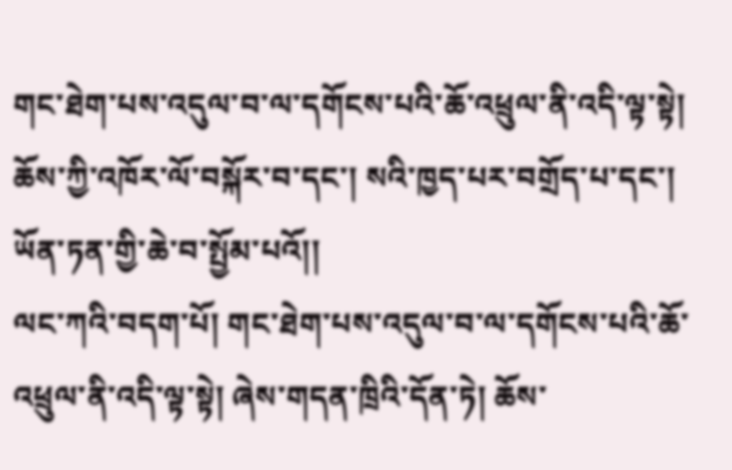གང་ཐེག་པས་འདུལ་བ་ལ་དགོངས་པའི་ཆོ་འཕྲུལ་ནི་འདི་ལྟ་སྟེ། ཆོས་ཀྱི་འཁོར་ལོ་བསྐོར་བ་དང་། སའི་ཁྱད་པར་བགྲོད་པ་དང་། ཡོན་ཏན་གྱི་ཆེ་བ་སྤྱོམ་པའོ།།
ལང་ཀའི་བདག་པོ། གང་ཐེག་པས་འདུལ་བ་ལ་དགོངས་པའི་ཆོ་འཕྲུལ་ནི་འདི་ལྟ་སྟེ། ཞེས་གདན་ཁྲིའི་དོན་ཏེ། ཆོས་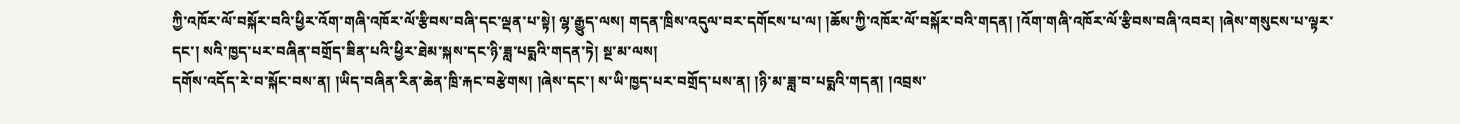ཀྱི་འཁོར་ལོ་བསྐོར་བའི་ཕྱིར་འོག་གཞི་འཁོར་ལོ་རྩིབས་བཞི་དང་ལྡན་པ་སྟེ། ལྷ་རྒྱུད་ལས། གདན་ཁྲིས་འདུལ་བར་དགོངས་པ་ལ། །ཆོས་ཀྱི་འཁོར་ལོ་བསྐོར་བའི་གདན། །འོག་གཞི་འཁོར་ལོ་རྩིབས་བཞི་འབར། །ཞེས་གསུངས་པ་ལྟར་དང་། སའི་ཁྱད་པར་བཞིན་བགྲོད་ཟིན་པའི་ཕྱིར་ཐེམ་སྐས་དང་ཉི་ཟླ་པདྨའི་གདན་ཏེ། སྔ་མ་ལས།
དགོས་འདོད་རེ་བ་སྐོང་བས་ན། །ཡིད་བཞིན་རིན་ཆེན་ཁྲི་རྐང་བརྩེགས། །ཞེས་དང་། ས་ཡི་ཁྱད་པར་བགྲོད་པས་ན། །ཉི་མ་ཟླ་བ་པདྨའི་གདན། །འབྲས་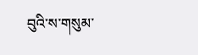བུའི་ས་གསུམ་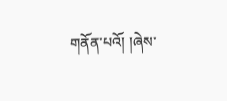གནོན་པའོ། །ཞེས་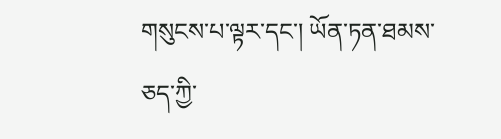གསུངས་པ་ལྟར་དང་། ཡོན་ཏན་ཐམས་ཅད་ཀྱི་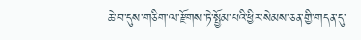ཆེ་བ་དུས་གཅིག་ལ་རྫོགས་ཏེ་སྤྱོམ་པའི་ཕྱིར་སེམས་ཅན་གྱི་གདན་དུ་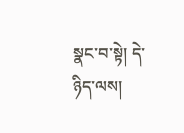སྣང་བ་སྟེ། དེ་ཉིད་ལས།